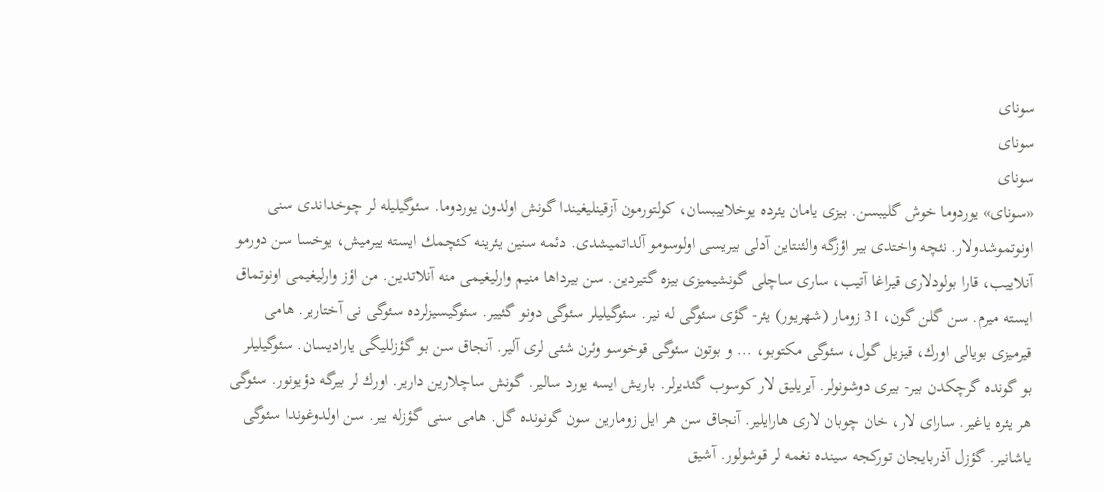سونای
سونای
سونای
«سونای» یوردوما خوش گلیبسن. بیزی یامان یئرده یوخلاییبسان، كولتورمون آزقینلیغیندا گونش اولدون یوردوما. سئوگیلیله لر چوخداندی سنی اونوتموشدولار. نئچه واختدی بیر اؤزگه والئنتاین آدلی بیریسی اولوسومو آلداتمیشدی. دئمه سنین یئرینه كئچمك ایسته ییرمیش، یوخسا سن دورمو آنلاییب، قارا بولودلاری قیراغا آتیب، ساری ساچلی گونشیمیزی بیزه گتیردین. سن بیرداها منیم وارلیغیمی منه آنلاتدین. من اؤز وارلیغیمی اونوتماق ایسته میرم. سن گلن گون، 31 زومار (شهریور) یئر- گؤی سئوگی له نیر. سئوگیلیلر سئوگی دونو گئییر. سئوگیسیزلرده سئوگی نی آختاریر. هامی قیرمیزی بویالی اورك، قیزیل گول، سئوگی مكتوبو، ... و بوتون سئوگی قوخوسو وئرن شئی لری آلیر. آنجاق سن بو گؤزللیگی یارادیسان. سئوگیلیلر بو گونده گرچكدن بیر- بیری دوشونولر. آیریلیق لار كوسوب گئدیرلر. باریش ایسه یورد سالیر. گونش ساچلارین داریر. اورك لر بیرگه دؤیونور. سئوگی هر یئره یاغیر. سارای لار، خان چوبان لاری هارایلیر. آنجاق سن هر ایل زومارین سون گونونده گل. هامی سنی گؤزله ییر. سن اولدوغوندا سئوگی یاشانیر. گؤزل آذربایجان توركجه سینده نغمه لر قوشولور. آشیق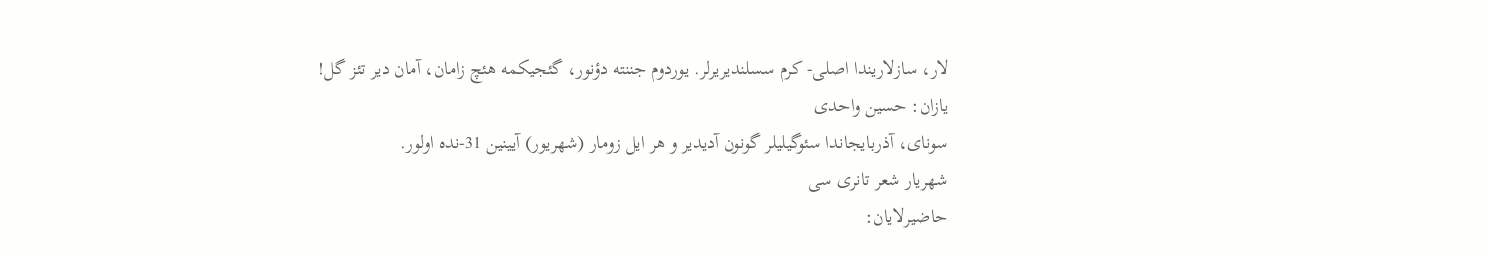لار، سازلاریندا اصلی- كرم سسلندیریرلر. یوردوم جننته دؤنور، گئجیكمه هئچ زامان، آمان دیر تئز گل!
یازان: حسین واحدی
سونای، آذربایجاندا سئوگیلیلر گونون آدیدیر و هر ایل زومار (شهریور) آیینین 31-نده اولور.
شهریار شعر تانری سی
حاضیرلایان: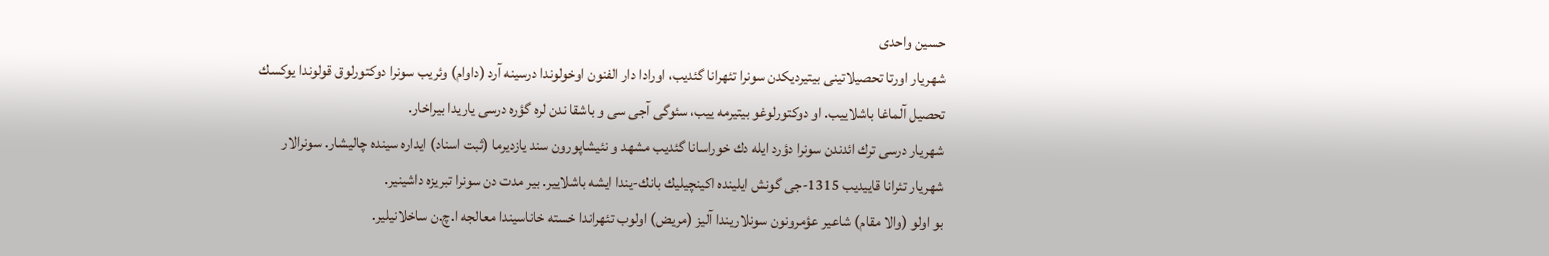حسین واحدی
شهریار اورتا تحصیلاتینی بیتیردیكدن سونرا تئهرانا گئدیب، اورادا دار الفنون اوخولوندا درسینه آرد (داوام) وئریب سونرا دوكتورلوق قولوندا یوكسك تحصیل آلماغا باشلاییب. او دوكتورلوغو بیتیرمه ییب، سئوگی آجی سی و باشقا ندن لره گؤره درسی یاریدا بیراخار.
شهریار درسی ترك ائدندن سونرا دؤرد ایله دك خوراسانا گئدیب مشهد و نئیشاپورون سند یازدیرما (ثبت اسناد) ایداره سینده چالیشار. سونرالار شهریار تئرانا قاییدیب 1315-جی گونش ایلینده اكینچیلیك بانك-یندا ایشه باشلاییر. بیر مدت دن سونرا تبریزه داشینیر.
بو اولو (والا مقام) شاعیر عؤمرونون سونلاریندا آلیز (مریض) اولوب تئهراندا خسته خاناسیندا معالجه ا.چ.ن ساخلانیلیر.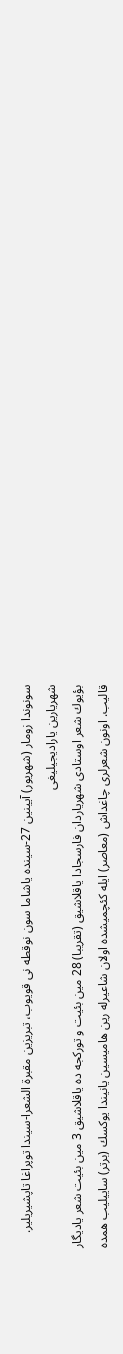سونوندا زومار (شهریور) آیینین 27-سینده یاشاما سون نوقطه نی قویوب، تبریزین مقبرة الشعرا-سیندا توپراغا تاپشیریلیر.
شهریارین یارادیجیلیغی
بؤیوك شعر اوستادی شهریاردان فارسجادا یاقلاشیق (تقریبا) 28 مین بئیت و توركجه ده یاقلاشیق 3 مین بئیت شعر یادیگار قالیب. اونون شعرلری چاغداش (معاصر) ایله كئچمیشده اولان شاعیرله رین هامیسین یانیندا یوكسك (برتر) ساییلیب همده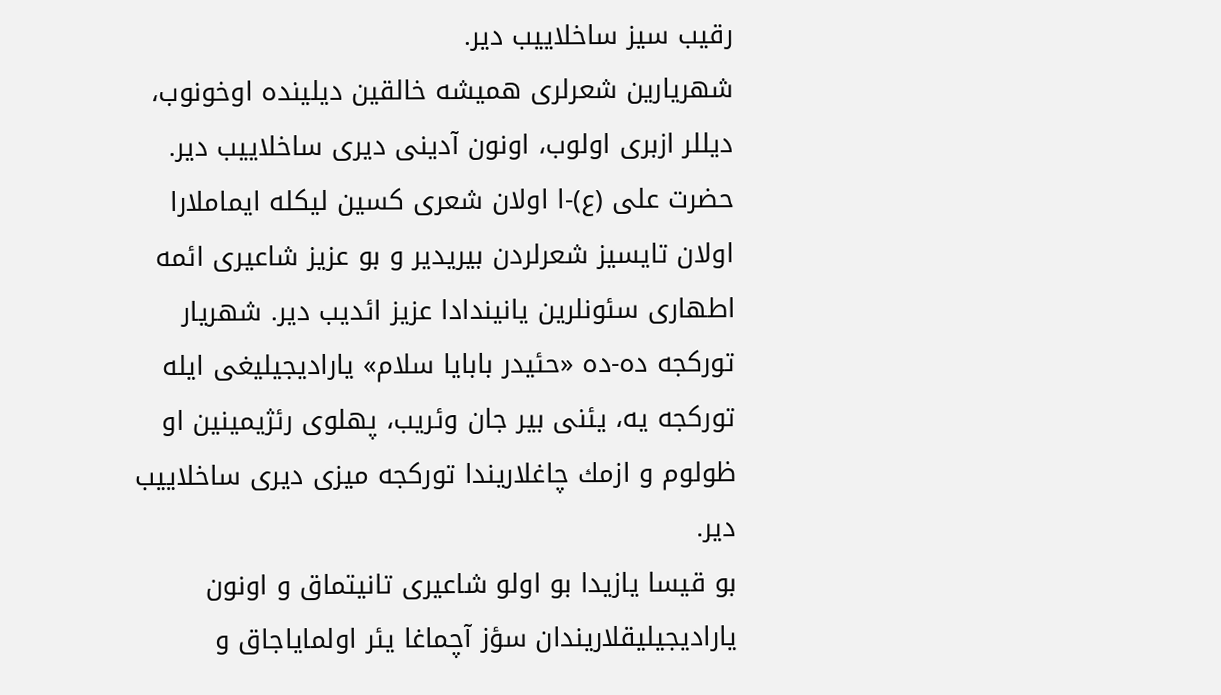رقیب سیز ساخلاییب دیر.
شهریارین شعرلری همیشه خالقین دیلینده اوخونوب، دیللر ازبری اولوب، اونون آدینی دیری ساخلاییب دیر. حضرت علی (ع)-ا اولان شعری كسین لیكله ایماملارا اولان تایسیز شعرلردن بیریدیر و بو عزیز شاعیری ائمه اطهاری سئونلرین یانیندادا عزیز ائدیب دیر. شهریار توركجه ده-ده «حئیدر بابایا سلام» یارادیجیلیغی ایله توركجه یه، یئنی بیر جان وئریب، پهلوی رئژیمینین او ظولوم و ازمك چاغلاریندا توركجه میزی دیری ساخلاییب دیر.
بو قیسا یازیدا بو اولو شاعیری تانیتماق و اونون یارادیجیلیقلاریندان سؤز آچماغا یئر اولمایاجاق و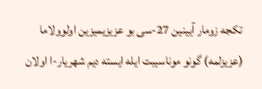تكجه زومار آیینین 27-سی بو عزیزیمیزین اولوولاما (عزیزلمه) گونو موناسیبت ایله ایسته دیم شهریار-ا اولان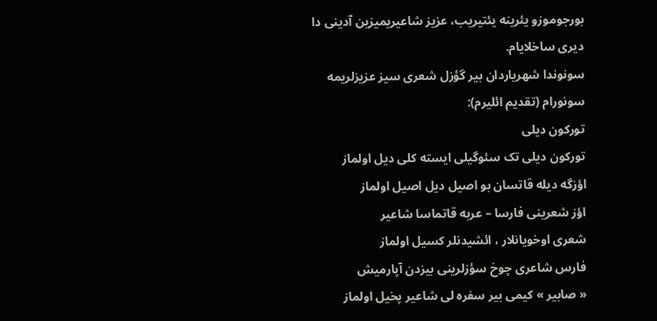بورجوموزو یئرینه یئتیریب، عزیز شاعیریمیزین آدینی دا دیری ساخلایام.
سونوندا شهریاردان بیر گؤزل شعری سیز عزیزلریمه سونورام (تقدیم ائلیرم):
تورکون دیلی
تورکون دیلی تک سئوگیلی ایسته کلی دیل اولماز
اؤزگه دیله قاتسان بو اصیل دیل اصیل اولماز
اؤز شعرینی فارسا – عربه قاتماسا شاعیر
شعری اوخویانلار ، ائشیدنلر کسیل اولماز
فارس شاعری چوخ سؤزلرینی بیزدن آپارمیش
« صابیر » کیمی بیر سفره لی شاعیر پخیل اولماز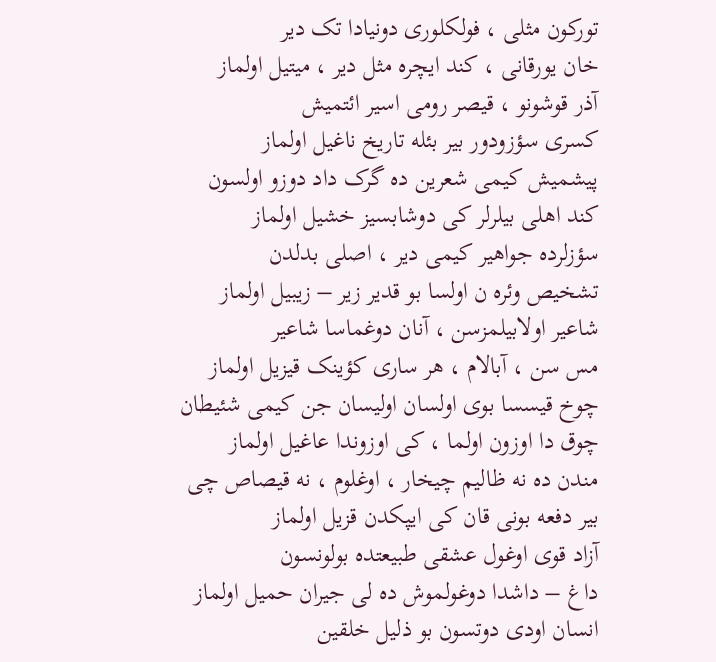تورکون مثلی ، فولکلوری دونیادا تک دیر
خان یورقانی ، کند ایچره مثل دیر ، میتیل اولماز
آذر قوشونو ، قیصر رومی اسیر ائتمیش
کسری سؤزودور بیر بئله تاریخ ناغیل اولماز
پیشمیش کیمی شعرین ده گرک داد دوزو اولسون
کند اهلی بیلرلر کی دوشابسیز خشیل اولماز
سؤزلرده جواهیر کیمی دیر ، اصلی بدلدن
تشخیص وئره ن اولسا بو قدیر زیر – زیبیل اولماز
شاعیر اولابیلمزسن ، آنان دوغماسا شاعیر
مس سن ، آبالام ، هر ساری کؤینک قیزیل اولماز
چوخ قیسسا بوی اولسان اولیسان جن کیمی شئیطان
چوق دا اوزون اولما ، کی اوزوندا عاغیل اولماز
مندن ده نه ظالیم چیخار ، اوغلوم ، نه قیصاص چی
بیر دفعه بونی قان کی ایپکدن قزیل اولماز
آزاد قوی اوغول عشقی طبیعتده بولونسون
داغ – داشدا دوغولموش ده لی جیران حمیل اولماز
انسان اودی دوتسون بو ذلیل خلقین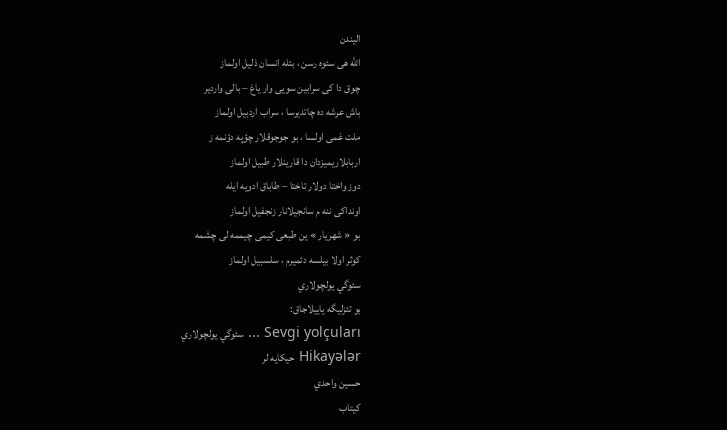الیندن
الله هی سئوه رسن ، بئله انسان ذلیل اولماز
چوق دا کی سرابین سویی وار یاغ – بالی واردیر
باش عرشه ده چاتدیرسا ، سراب اردبیل اولماز
ملت غمی اولسا ، بو جوجوقلار چؤپه دؤنمه ز
اربابلاریمیزدان دا قارینلار طبیل اولماز
دوز واختا دولار تاختا – طاباق ادویه ایله
اونداکی ننه م سانجیلانار زنجفیل اولماز
بو « شهریار » ین طبعی کیمی چیممه لی چشمه
کوثر اولا بیلسه دئمیرم ، سلسبیل اولماز
سئوگي يولچولاري
بو تئزليگه ياييلاجاق:
Sevgi yolçuları ... سئوگي يولچولاري
Hikayələr حيكايه لر
حسين واحدي
كيتاب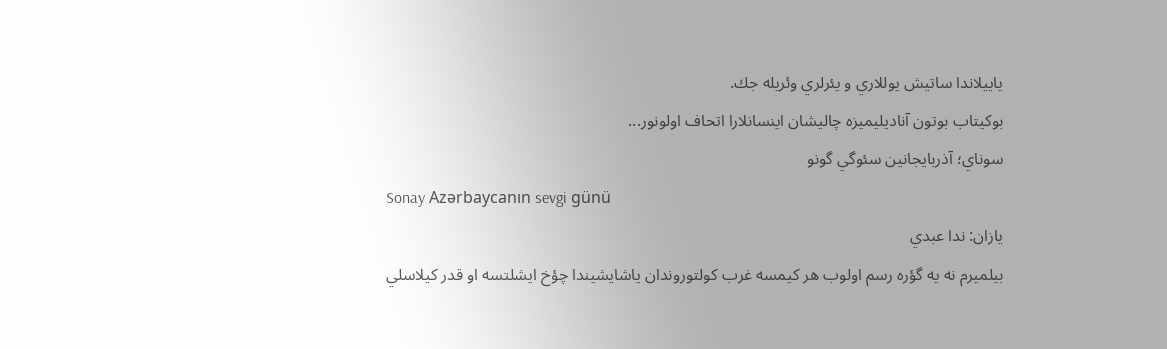ياييلاندا ساتيش يوللاري و يئرلري وئريله جك.
بوكيتاب بوتون آناديليميزه چاليشان اينسانلارا اتحاف اولونور...
سوناي؛ آذربايجانين سئوگي گونو
Sonay Azərbaycanın sevgi günü
يازان: ندا عبدي
بيلميرم نه يه گؤره رسم اولوب هر كيمسه غرب كولتوروندان ياشايشيندا چؤخ ايشلتسه او قدر كيلاسلي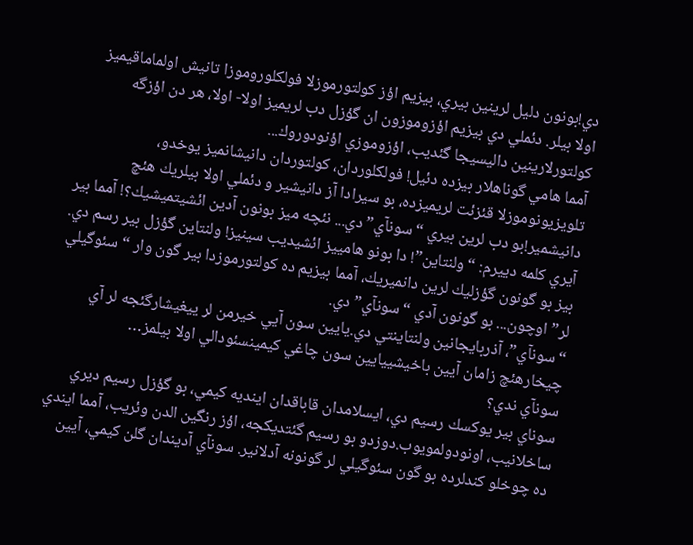دي!بونون دليل لرينين بيري، بيزيم اؤز كولتورموزلا فولكلوروموزا تانيش اولماماقيميز اولا بيلر. دئملي دي بيزيم اؤزوموزون ان گؤزل دب لريميز اولا- اولا، هر دن اؤزگه كولتورلارينين داليسيجا گئديب، اؤزوموزي اؤنودوروك...
آمما هامي گوناهلار بيزده دئيل! فولكلوردان، كولتوردان دانيشانميز يوخدو، تلويزيونوموزلا قئزئت لريميزده، بو سيرادا آز دانيشير و دئملي اولا بيلريك هئچ دانيشمير!بو دب لرين بيري “سونآي” دي... نئچه ميز بونون آدين ائشيتميشيك؟! آمما بير آيري كلمه دييرم: “ولنتاين”! دا بونو هامييز ائشيديب سينيز! ولنتاين گؤزل بير رسم دي. بيز بو گونون گؤزليك لرين دانميريك، آمما بيزيم ده كولتورموزدا بير گون وار “سئوگيلي لر” اوچون... بو گونون آدي “سونآي” دي.
“سونآي”، آذربايجانين ولنتاينتي دي.يايين سون آيي خيرمن لر ييغيشارگئجه لر آي چيخارهئچ زامان آيين باخيشييايين سون چاغي كيمينسئودالي اولا بيلمز…
سونآي ندي؟
سوناي بير يوكسك رسيم دي، ايسلامدان قاباقدان اينديه كيمي، بو گؤزل رسيم ديري ساخلانيب، اونودولمويوب.دوزدو بو رسيم گئتديكجه، اؤز رنگين الدن وئريب، آمما ايندي ده چوخلو كندلرده بو گون سئوگيلي لر گونونه آدلانير. سونآي آديندان گلن كيمي، آيين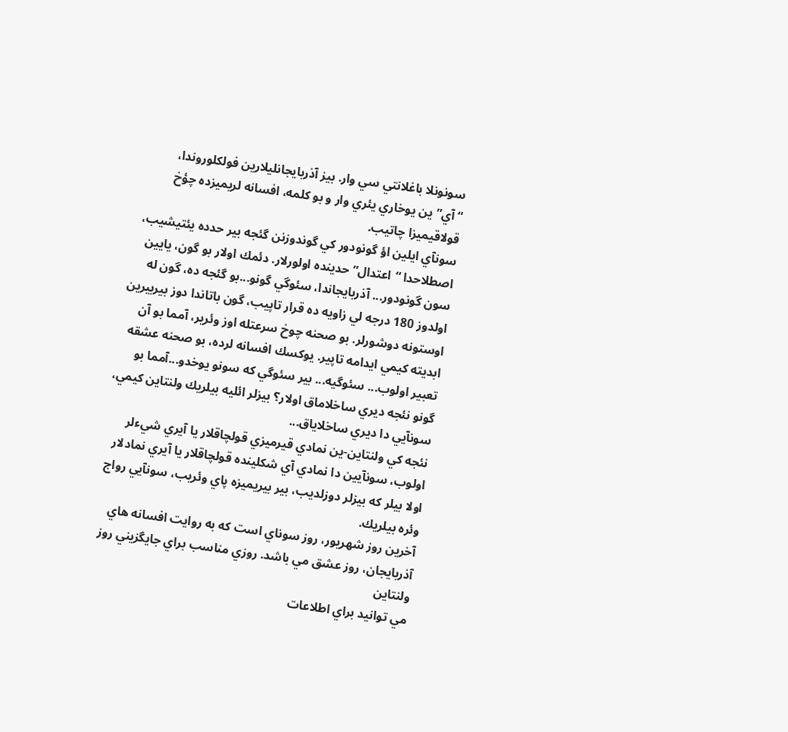سونونلا باغلانتي سي وار. بيز آذربايجانليلارين فولكلوروندا، “آي”ين يوخاري يئري وار و بو كلمه، افسانه لريميزده چؤخ قولاقيميزا چاتيب.
سونآي ايلين اؤ گونودور كي گوندوزنن گئجه بير حدده يئتيشيب، اصطلاحدا “اعتدال” حدينده اولورلار. دئمك اولار بو گون، يايين سون گونودور... آذربايجاندا، سئوگي گونو...بو گئجه ده، گون له اولدوز 180 درجه لي زاويه ده قرار تاپيب، گون باتاندا دوز بيربيرين اوستونه دوشورلر. بو صحنه چوخ سرعتله اوز وئرير، آمما بو آن ابديته كيمي ايدامه تاپير. يوكسك افسانه لرده، بو صحنه عشقه تعبير اولوب... سئوگيه... بير سئوگي كه سونو يوخدو...آمما بو گونو نئجه ديري ساخلاماق اولار؟ بيزلر ائليه بيلريك ولنتاين كيمي، سونآيي دا ديري ساخلاياق...
نئجه كي ولنتاين-ين نمادي قيرميزي قولچاقلار يا آيري شيءلر اولوب، سونآيين دا نمادي آي شكلينده قولچاقلار يا آيري نمادلار اولا بيلر كه بيزلر دوزلديب، بير بيريميزه پاي وئريب، سونآيي رواج وئره بيلريك.
آخرين روز شهريور، روز سوناي است كه به روايت افسانه هاي آذربايجان، روز عشق مي باشد. روزي مناسب براي جايگزيني روز ولنتاين
مي توانيد براي اطلاعات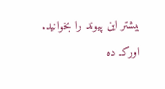بيشتر اين پيوند را بخوانيد.
اوركـ ده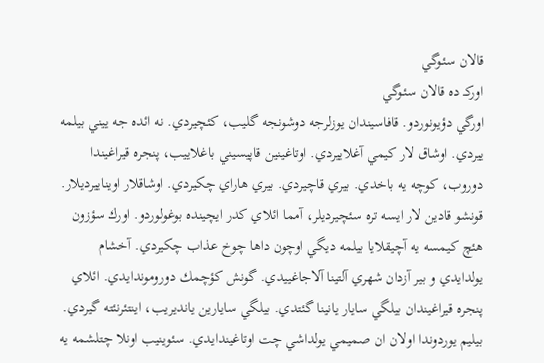قالان سئـوگي
اوركـ ده قالان سئـوگي
اورگي دؤيونوردو. قافاسيندان يوزلرجه دوشونجه گليب، كئچيردي. نه ائده جه ييني بيلمه ييردي. اوشاق لار كيمي آغلاييردي. اوتاغينين قاپيسيني باغلاييب، پنجره قيراغيندا دوروب، كوچه يه باخدي. بيري قاچيردي. بيري هاراي چكيردي. اوشاقلار اويناييرديلار. قونشو قادين لار ايسه تره سئچيرديلر، آمما ائلاي كدر ايچينده بوغولوردو. اورك سؤزون هئچ كيمسه يه آچيقلايا بيلمه ديگي اوچون داها چوخ عذاب چكيردي. آخشام يولدايدي و بير آزدان شهري آلتينا آلاجاغييدي. گونش كؤچمك دوروموندايدي. ائلاي پنجره قيراغيندان بيلگي سايار يانينا گئتدي. بيلگي سايارين يانديريب، اينتئرنئته گيردي. بيليم يوردوندا اولان ان صميمي يولداشي چت اوتاغيندايدي. سئوينيب اونلا چتلشمه يه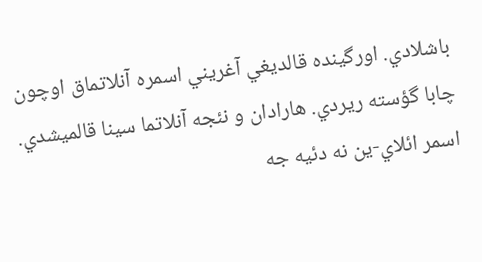باشلادي. اورگينده قالديغي آغريني اسمره آنلاتماق اوچون چابا گؤسته ريردي. هارادان و نئجه آنلاتما سينا قالميشدي.
اسمر ائلاي-ين نه دئيه جه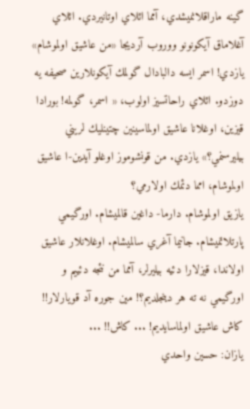گينه ماراقلانميشدي، آمما ائلاي اوتانيردي. ائلاي آغلاماق آيكونونو ووروب آرديجا «من عاشيق اولموشام» يازدي! اسمر ايسه دالبادال گولمك آيكونلارين صحيفه يه دوزدو. ائلاي راحاتسيز اولوب، « اسمر، گولمه! بورادا قيزين، اوغلانا عاشيق اولماسينين چتينليك لريني بيليرسنمي؟» يازدي. من قونشوموز اوغلو آيدين-ا عاشيق اولموشام، امما دئمك اولارمي؟
يازيق اولموشام. دارما- داغين قالميشام. اورگيمي پارتلاتميشام. جانيما آغري سالميشام. اوغلانلار عاشيق اولاندا، قيزلارا دئيه بيليرلر، آمما من نئجه دئييم و اورگيمي نه ته هر دينجلديم؟! مين جوره آد قويارلار!!
كاش عاشيق اولماسايديم! ... كاش!! ...
يازان: حسين واحدي